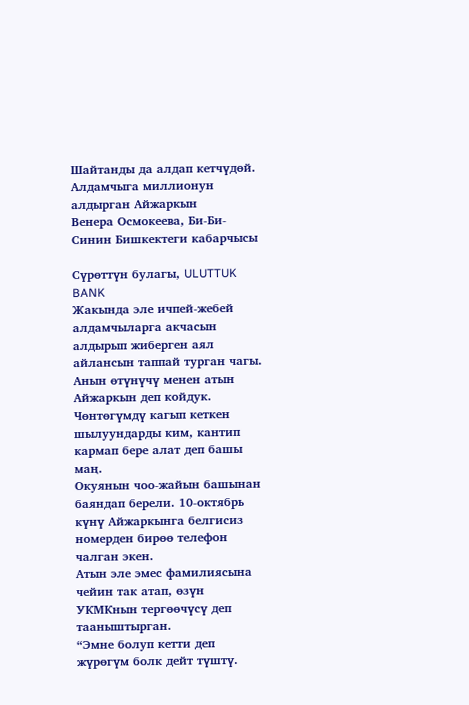Шайтанды да алдап кетчүдөй. Алдамчыга миллионун алдырган Айжаркын
Венера Осмокеева, Би-Би-Синин Бишкектеги кабарчысы

Сүрөттүн булагы, ULUTTUK BANK
Жакында эле ичпей-жебей алдамчыларга акчасын алдырып жиберген аял айлансын таппай турган чагы. Анын өтүнүчү менен атын Айжаркын деп койдук.
Чөнтөгүмдү кагып кеткен шылуундарды ким, кантип кармап бере алат деп башы маң.
Окуянын чоо-жайын башынан баяндап берели. 10-октябрь күнү Айжаркынга белгисиз номерден бирөө телефон чалган экен.
Атын эле эмес фамилиясына чейин так атап, өзүн УКМКнын тергөөчүсү деп тааныштырган.
“Эмне болуп кетти деп жүрөгүм болк дейт түштү.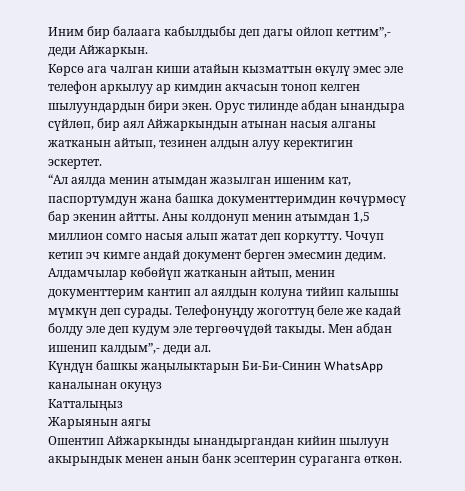Иним бир балаага кабылдыбы деп дагы ойлоп кеттим”,- деди Айжаркын.
Көрсө ага чалган киши атайын кызматтын өкүлү эмес эле телефон аркылуу ар кимдин акчасын тоноп келген шылуундардын бири экен. Орус тилинде абдан ынандыра сүйлөп, бир аял Айжаркындын атынан насыя алганы жатканын айтып, тезинен алдын алуу керектигин эскертет.
“Ал аялда менин атымдан жазылган ишеним кат, паспортумдун жана башка документтеримдин көчүрмөсү бар экенин айтты. Аны колдонуп менин атымдан 1,5 миллион сомго насыя алып жатат деп коркутту. Чочуп кетип эч кимге андай документ берген эмесмин дедим. Алдамчылар көбөйүп жатканын айтып, менин документтерим кантип ал аялдын колуна тийип калышы мүмкүн деп сурады. Телефонуңду жоготтуң беле же кадай болду эле деп кудум эле тергөөчүдөй такыды. Мен абдан ишенип калдым”,- деди ал.
Күндүн башкы жаңылыктарын Би-Би-Синин WhatsApp каналынан окуңуз
Катталыңыз
Жарыянын аягы
Ошентип Айжаркынды ынандыргандан кийин шылуун акырындык менен анын банк эсептерин сураганга өткөн.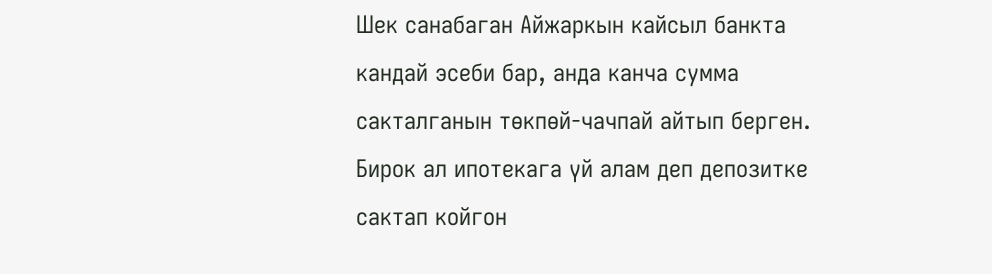Шек санабаган Айжаркын кайсыл банкта кандай эсеби бар, анда канча сумма сакталганын төкпөй-чачпай айтып берген.
Бирок ал ипотекага үй алам деп депозитке сактап койгон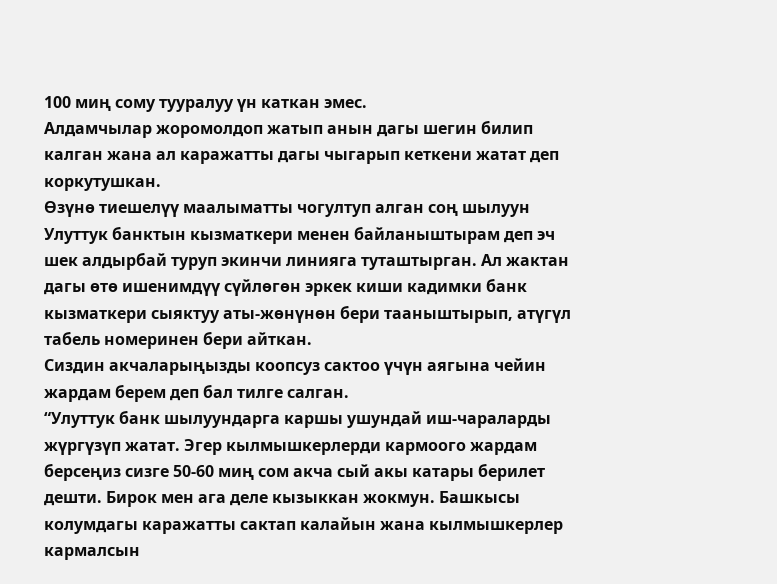100 миң сому тууралуу үн каткан эмес.
Алдамчылар жоромолдоп жатып анын дагы шегин билип калган жана ал каражатты дагы чыгарып кеткени жатат деп коркутушкан.
Өзүнө тиешелүү маалыматты чогултуп алган соң шылуун Улуттук банктын кызматкери менен байланыштырам деп эч шек алдырбай туруп экинчи линияга туташтырган. Ал жактан дагы өтө ишенимдүү сүйлөгөн эркек киши кадимки банк кызматкери сыяктуу аты-жөнүнөн бери тааныштырып, атүгүл табель номеринен бери айткан.
Сиздин акчаларыңызды коопсуз сактоо үчүн аягына чейин жардам берем деп бал тилге салган.
“Улуттук банк шылуундарга каршы ушундай иш-чараларды жүргүзүп жатат. Эгер кылмышкерлерди кармоого жардам берсеңиз сизге 50-60 миң сом акча сый акы катары берилет дешти. Бирок мен ага деле кызыккан жокмун. Башкысы колумдагы каражатты сактап калайын жана кылмышкерлер кармалсын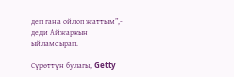деп гана ойлоп жаттым”,- деди Айжаркын ыйламсырап.

Сүрөттүн булагы, Getty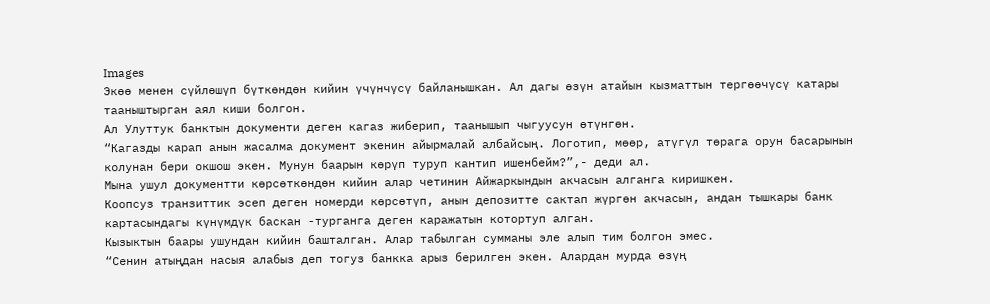Images
Экөө менен сүйлөшүп бүткөндөн кийин үчүнчүсү байланышкан. Ал дагы өзүн атайын кызматтын тергөөчүсү катары тааныштырган аял киши болгон.
Ал Улуттук банктын документи деген кагаз жиберип, таанышып чыгуусун өтүнгөн.
“Кагазды карап анын жасалма документ экенин айырмалай албайсың. Логотип, мөөр, атүгүл төрага орун басарынын колунан бери окшош экен. Мунун баарын көрүп туруп кантип ишенбейм?”,- деди ал.
Мына ушул документти көрсөткөндөн кийин алар четинин Айжаркындын акчасын алганга киришкен.
Коопсуз транзиттик эсеп деген номерди көрсөтүп, анын депозитте сактап жүргөн акчасын, андан тышкары банк картасындагы күнүмдүк баскан -турганга деген каражатын котортуп алган.
Кызыктын баары ушундан кийин башталган. Алар табылган сумманы эле алып тим болгон эмес.
“Сенин атыңдан насыя алабыз деп тогуз банкка арыз берилген экен. Алардан мурда өзүң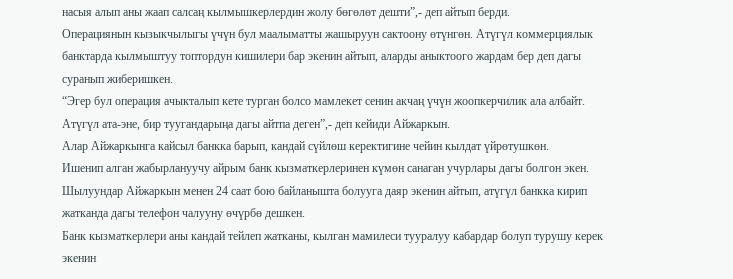насыя алып аны жаап салсаң кылмышкерлердин жолу бөгөлөт дешти”,- деп айтып берди.
Операциянын кызыкчылыгы үчүн бул маалыматты жашыруун сактоону өтүнгөн. Атүгүл коммерциялык банктарда кылмыштуу топтордун кишилери бар экенин айтып, аларды аныктоого жардам бер деп дагы суранып жиберишкен.
“Эгер бул операция ачыкталып кете турган болсо мамлекет сенин акчаң үчүн жоопкерчилик ала албайт. Атүгүл ата-эне, бир туугандарыңа дагы айтпа деген”,- деп кейиди Айжаркын.
Алар Айжаркынга кайсыл банкка барып, кандай сүйлөш керектигине чейин кылдат үйрөтушкөн.
Ишенип алган жабырлануучу айрым банк кызматкерлеринен күмөн санаган учурлары дагы болгон экен.
Шылуундар Айжаркын менен 24 саат бою байланышта болууга даяр экенин айтып, атүгүл банкка кирип жатканда дагы телефон чалууну өчүрбө дешкен.
Банк кызматкерлери аны кандай тейлеп жатканы, кылган мамилеси тууралуу кабардар болуп турушу керек экенин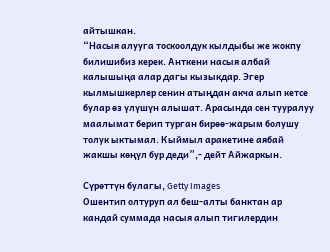айтышкан.
“Насыя алууга тоскоолдук кылдыбы же жокпу билишибиз керек. Анткени насыя албай калышыңа алар дагы кызыкдар. Эгер кылмышкерлер сенин атыңдан акча алып кетсе булар өз үлүшүн алышат. Арасында сен тууралуу маалымат берип турган бирөө-жарым болушу толук ыктымал. Кыймыл аракетине аябай жакшы көңүл бур деди”,- дейт Айжаркын.

Сүрөттүн булагы, Getty Images
Ошентип олтуруп ал беш-алты банктан ар кандай суммада насыя алып тигилердин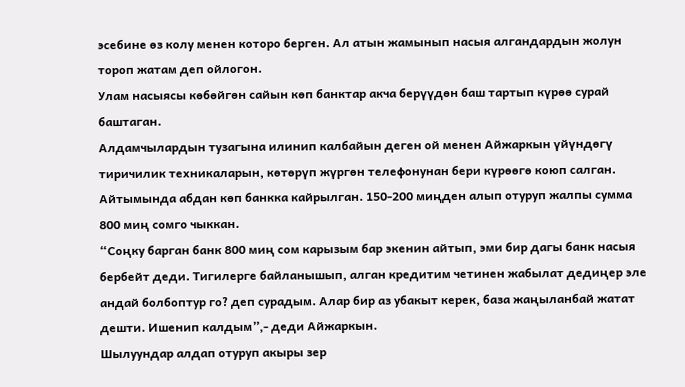эсебине өз колу менен которо берген. Ал атын жамынып насыя алгандардын жолун тороп жатам деп ойлогон.
Улам насыясы көбөйгөн сайын көп банктар акча берүүдөн баш тартып күрөө сурай баштаган.
Алдамчылардын тузагына илинип калбайын деген ой менен Айжаркын үйүндөгү тиричилик техникаларын, көтөрүп жүргөн телефонунан бери күрөөгө коюп салган.
Айтымында абдан көп банкка кайрылган. 150-200 миңден алып отуруп жалпы сумма 800 миң сомго чыккан.
“Соңку барган банк 800 миң сом карызым бар экенин айтып, эми бир дагы банк насыя бербейт деди. Тигилерге байланышып, алган кредитим четинен жабылат дедиңер эле андай болбоптур го? деп сурадым. Алар бир аз убакыт керек, база жаңыланбай жатат дешти. Ишенип калдым”,- деди Айжаркын.
Шылуундар алдап отуруп акыры зер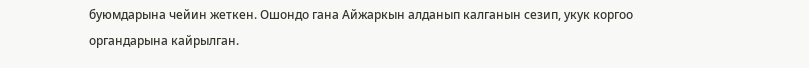буюмдарына чейин жеткен. Ошондо гана Айжаркын алданып калганын сезип, укук коргоо органдарына кайрылган.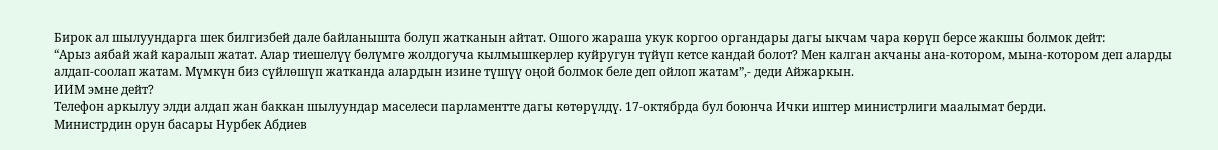Бирок ал шылуундарга шек билгизбей дале байланышта болуп жатканын айтат. Ошого жараша укук коргоо органдары дагы ыкчам чара көрүп берсе жакшы болмок дейт:
“Арыз аябай жай каралып жатат. Алар тиешелүү бөлүмгө жолдогуча кылмышкерлер куйругун түйүп кетсе кандай болот? Мен калган акчаны ана-котором, мына-котором деп аларды алдап-соолап жатам. Мүмкүн биз сүйлөшүп жатканда алардын изине түшүү оңой болмок беле деп ойлоп жатам”,- деди Айжаркын.
ИИМ эмне дейт?
Телефон аркылуу элди алдап жан баккан шылуундар маселеси парламентте дагы көтөрүлдү. 17-октябрда бул боюнча Ички иштер министрлиги маалымат берди.
Министрдин орун басары Нурбек Абдиев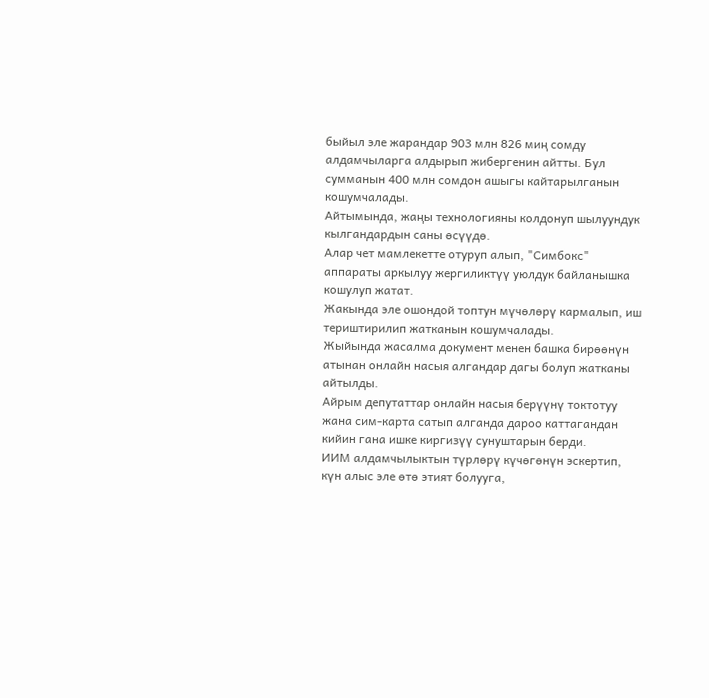быйыл эле жарандар 903 млн 826 миң сомду алдамчыларга алдырып жибергенин айтты. Бул сумманын 400 млн сомдон ашыгы кайтарылганын кошумчалады.
Айтымында, жаңы технологияны колдонуп шылуундук кылгандардын саны өсүүдө.
Алар чет мамлекетте отуруп алып, "Симбокс" аппараты аркылуу жергиликтүү уюлдук байланышка кошулуп жатат.
Жакында эле ошондой топтун мүчөлөрү кармалып, иш териштирилип жатканын кошумчалады.
Жыйында жасалма документ менен башка бирөөнүн атынан онлайн насыя алгандар дагы болуп жатканы айтылды.
Айрым депутаттар онлайн насыя берүүнү токтотуу жана сим-карта сатып алганда дароо каттагандан кийин гана ишке киргизүү сунуштарын берди.
ИИМ алдамчылыктын түрлөрү күчөгөнүн эскертип, күн алыс эле өтө этият болууга,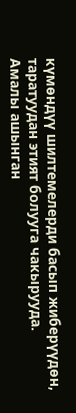күмөндүү шилтемелерди басып жиберүүдөн, таратуудан этият болууга чакырууда.
Амалы ашынган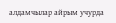алдамчылар айрым учурда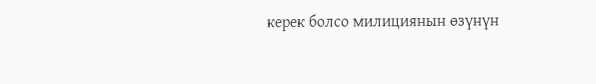керек болсо милициянын өзүнүн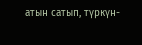атын сатып, түркүн-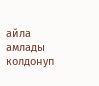айла амлады колдонуп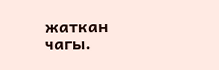жаткан чагы.